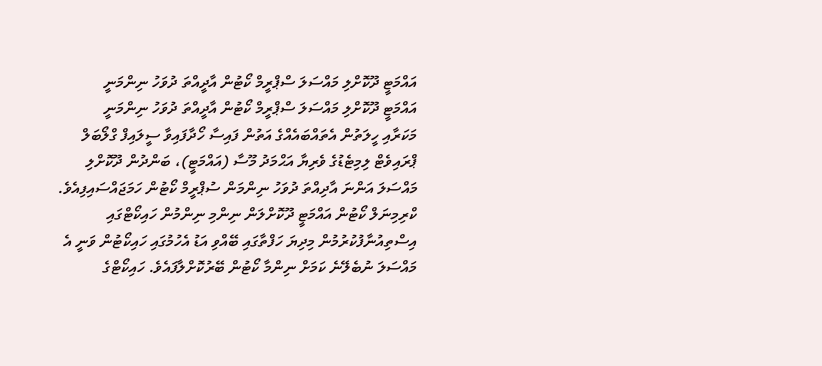އައްމަޓީ ދޫކޮށްލި މައްސަލަ ސްޕްރީމް ކޯޓުން އާދީއްތަ ދުވަހު ނިންމަނީ
އައްމަޓީ ދޫކޮށްލި މައްސަލަ ސްޕްރީމް ކޯޓުން އާދީއްތަ ދުވަހު ނިންމަނީ
މަކަރާއި ހީލަތުން އެތައްބައެއްގެ އަތުން ފައިސާ ހޯދާފައިވާ ސީލައިފް ގްލޯބަލް ޕްރައިވެޓް ލިމިޓެޑުގެ ވެރިޔާ އަޙްމަދު މޫސާ (އައްމަޓީ)، ބަންދުން ދޫކޮށްލި މައްސަލަ އަންނަ އާދިއްތަ ދުވަހު ނިންމަން ސުޕްރީމް ކޯޓުން ހަމަޖައްސައިފިއެވެ.
ކްރިމިނަލް ކޯޓުން އައްމަޓީ ދޫކޮށްލަން ނިންމި ނިންމުން ހައިކޯޓްގައި އިސްތިއުނާފުކުރުމުން މިދިޔަ ހަފްތާގައި ބޭއްވި އަޑު އެހުމުގައި ހައިކޯޓުން ވަނީ އެ މައްސަލަ ނުބެލޭނެ ކަމަށް ނިންމާ ކޯޓުން ބޭރުކޮށްލާފައެވެ. ހައިކޯޓްގެ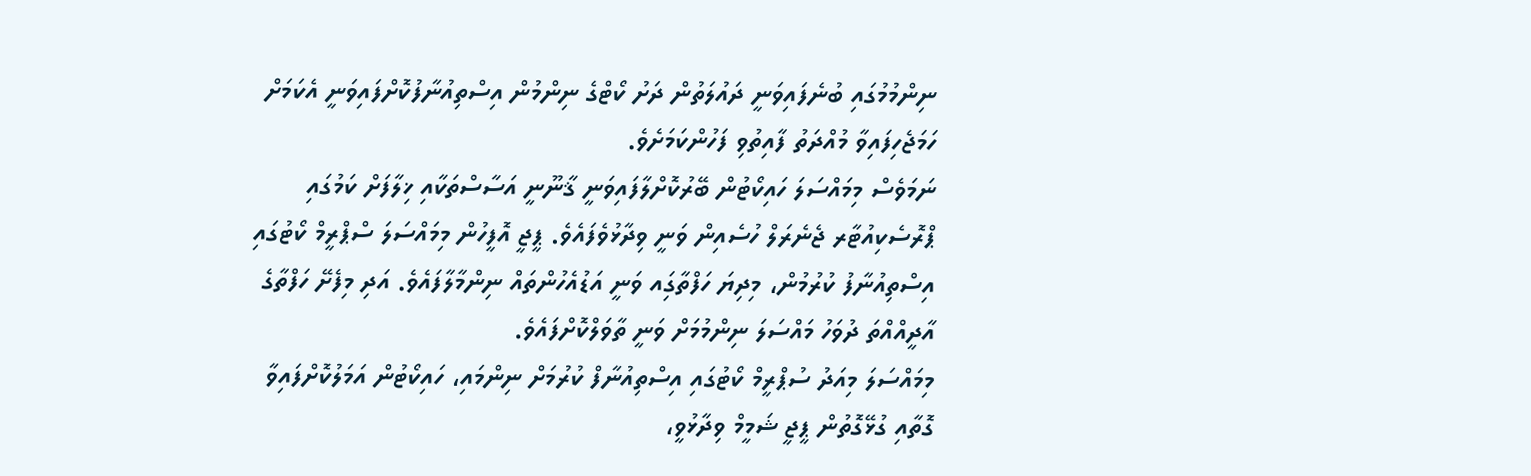ނިންމުމުގައި ބުނެފައިވަނީ ދައުލަތުން ދަށު ކޯޓްގެ ނިންމުން އިސްތިއުނާފުކޮށްފައިވަނީ އެކަމަށް ހަމަޖެހިފައިވާ މުއްދަތު ފާއިތުވި ފަހުންކަމަށެވެ.
ނަމަވެސް މިމައްސަލަ ހައިކޯޓުން ބޭރުކޮށްލާފައިވަނީ ޤާނޫނީ އަސާސްތަކާއި ޚިލާފަށް ކަމުގައި ޕްރޮސެކިއުޓާރ ޖެނެރަލް ހުސެއިން ވަނީ ވިދާޅުވެފައެވެ. ޕީޖީ އޮފީހުން މިމައްސަލަ ސްޕްރީމް ކޯޓުގައި އިސްތިއުނާފު ކުރުމުން، މިދިޔަ ހަފްތާގަިއ ވަނީ އަޑުއެހުންތައް ނިންމާލާފައެވެ. އަދި މިފެށޭ ހަފްތާގެ އާދީއްއްތަ ދުވަހު މައްސަލަ ނިންމުމަށް ވަނީ ތާވަލްކޮށްފައެވެ.
މިމައްސަލަ މިއަދު ސުޕްރީމް ކޯޓުގައި އިސްތިއުނާފް ކުރުމަށް ނިންމައި، ހައިކޯޓުން އަމަލުކޮށްފައިވާ ގޮތާއި ގުޅޭގޮތުން ޕީޖީ ޝަމީމް ވިދާޅުވީ،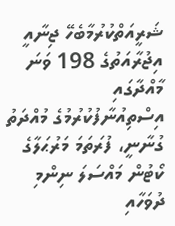ޝަރީއަތްކުރުމާބެހޭ ޖިނާއީ އިޖުރާއަތުގެ 198 ވަނަ މާއްދާގައި އިސްތިއުނާފުކުރުމުގެ މުއްދަތު ގުނާނީ، ފުރަތަމަ މަރުޙަލާގެ ކޯޓުން މައްސަލަ ނިންމި ދުވަހާއި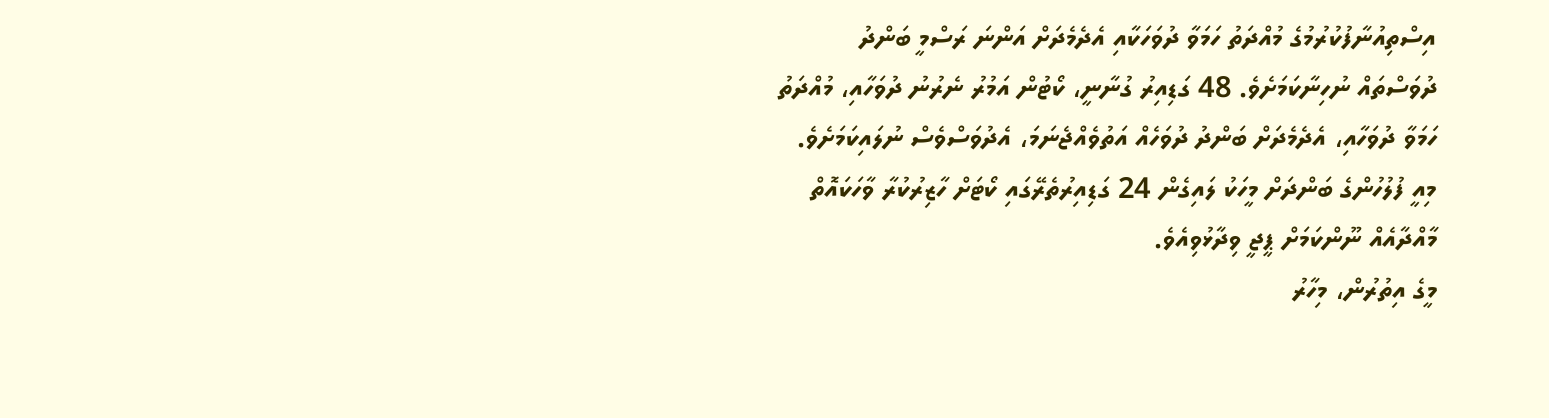އިސްތިއުނާފުކުރުމުގެ މުއްދަތު ހަމަވާ ދުވަހަކާއި އެދެމެދަށް އަންނަ ރަސްމީ ބަންދު ދުވަސްތައް ނުހިނާކަމަށެވެ. 48 ގަޑިއިރު ގުނާނީ، ކޯޓުން އަމުރު ނެރުނު ދުވަހާއި، މުއްދަތު ހަމަވާ ދުވަހާއި، އެދެމެދަށް ބަންދު ދުވަހެއް އަތުވެއްޖެނަމަ، އެދުވަސްވެސް ނުލައިކަމަށެވެ. މިއީ ފުލުހުންގެ ބަންދަށް މީހަކު ލައިގެން 24 ގަޑިއިރުތެރޭގައި ކޯޓަށް ހާޒިރުކުރާ ވާހަކައޮތް މާއްދާއެއް ނޫންކަމަށް ޕީޖީ ވިދާޅުވިއެވެ.
މީގެ އިތުރުން، މިހާރު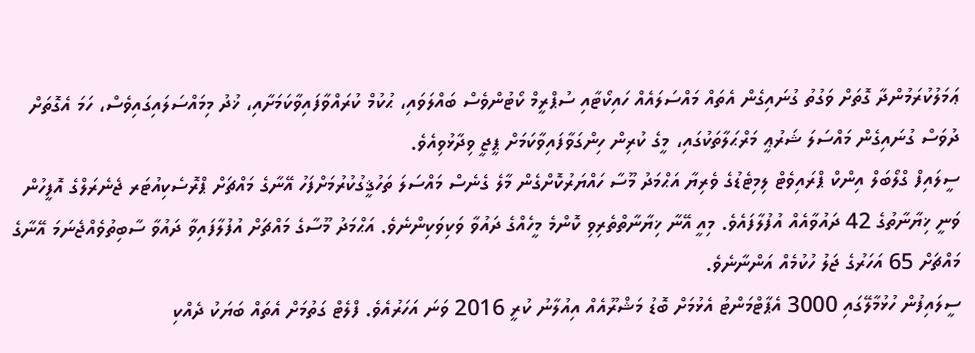ޢަމަލުކުރަމުންދާ ގޮތަށް ވަގުތު ގުނައިގެން އެތައް މައްސަލައެއް ހައިކޯޓާއި ސުޕްރީމް ކޯޓުންވެސް ބައްލަވައި، ޙުކުމް ކުރައްވާފައިވާކަމަށާއި، ޚުދު މިމައްސަލައިގައިވެސް، ހަމަ އެގޮތަށް ދުވަސް ގުނައިގެން މައްސަލަ ޝަރުޢީ މަރްޙަލާތަކުގައި، މީގެ ކުރިން ހިންގަވާފައިވާކަމަށް ޕީޖީ ވިދާޅުވިއެވެ.
ސީލައިފް ގްލޯބަލް އިންކް ޕްރައިވެޓް ލިމިޓެޑުގެ ވެރިޔާ އަޙްމަދު މޫސާ ހައްޔަރުކޮށްގެން މާލެ ގެނެސް މައްސަލަ ތަހުޤީގުކުރުމަށްފަހު އޭނާގެ މައްޗަށް ޕްރޮސެކިއުޓަރ ޖެނެރަލްގެ އޮފީހުން ވަނީ ޚިޔާނާތުގެ 42 ދައުވާއެއް އުފުލާފައެވެ. މިއީ އޭނާ ޚިޔާނާތްތެރިވި ކޮންމެ މީހެއްގެ ދައުވާ ވަކިވަކިންނެވެ. އަޙްމަދު މޫސާގެ މައްޗަށް އުފުލާފައިވާ ދައުވާ ސާބިތުވެއްޖެނަމަ އޭނާގެ މައްޗަށް 65 އަހަރުގެ ޖަލު ހުކުމެއް އަންނާނެވެ.
ސީލައިފުން ހުޅުމާލޭގައި 3000 އެޕާޓްމަންޓު އެޅުމަށް ބޮޑު މަޝްރޫއެއް އިއުލާނު ކުރީ 2016 ވަނަ އަހަރުއެވެ. ފްލެޓް ގަތުމަށް އެތައް ބަޔަކު ދެއްކި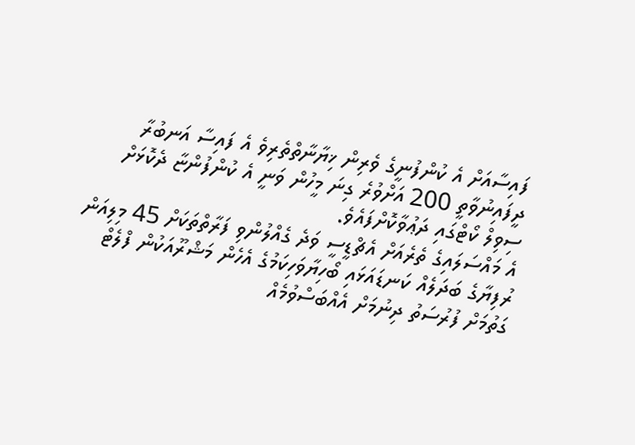ފައިސާއަށް އެ ކުންފުނީގެ ވެރިން ޚިޔާނާތްތެރިވެ އެ ފައިސާ އަނބުރާ ދީފައިނުވާތީ 200 އަށްވުރެ ގިނަ މީހުން ވަނީ އެ ކުންފުންޏާ ދެކޮޅަށް ސިވިލް ކޯޓްގައި ދަޢުވާކޮށްފައެވެ.
އެ މައްސަލައިގެ ތެރެއަށް އެޗްޑީސީ ވަދެ ގެއްލުންވި ފަރާތްތަކަށް 45 މިލިއަން ރުފިޔާގެ ބަދަލެއް ކަނޑައަޅައި ބޯހިޔާވަހިކަމުގެ އެހެން މަޝްރޫއަކުން ފްލެޓް ގަތުމަށް ފުރުސަތު ދިނުމަށް އެއްބަސްވުމެއް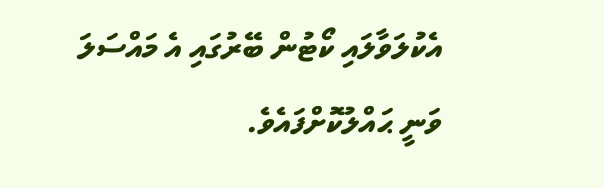އެކުލަވާލައި ކޯޓުން ބޭރުގައި އެ މައްސަލަ ވަނީ ޙައްލުކޮށްފައެވެ.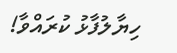ހިޔާލުފާޅު ކުރައްވާ!